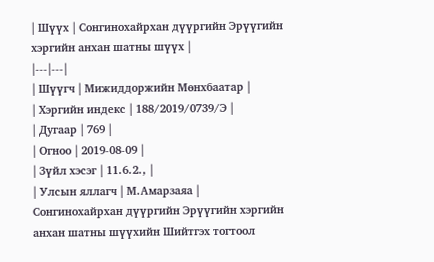| Шүүх | Сонгинохайрхан дүүргийн Эрүүгийн хэргийн анхан шатны шүүх |
|---|---|
| Шүүгч | Мижиддоржийн Мөнхбаатар |
| Хэргийн индекс | 188/2019/0739/Э |
| Дугаар | 769 |
| Огноо | 2019-08-09 |
| Зүйл хэсэг | 11.6.2., |
| Улсын яллагч | М.Амарзаяа |
Сонгинохайрхан дүүргийн Эрүүгийн хэргийн анхан шатны шүүхийн Шийтгэх тогтоол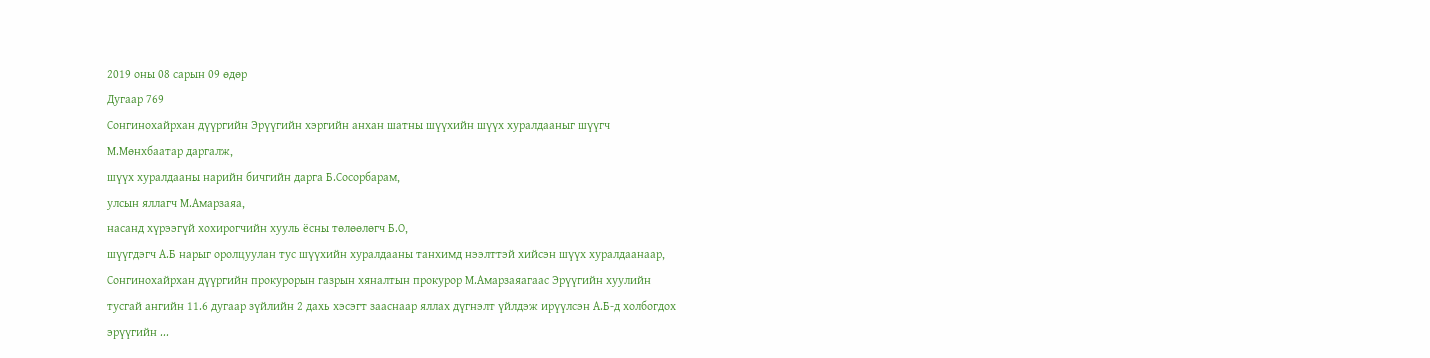2019 оны 08 сарын 09 өдөр
Дугаар 769
Сонгинохайрхан дүүргийн Эрүүгийн хэргийн анхан шатны шүүхийн шүүх хуралдааныг шүүгч М.Мөнхбаатар даргалж,
шүүх хуралдааны нарийн бичгийн дарга Б.Сосорбарам,
улсын яллагч М.Амарзаяа,
насанд хүрээгүй хохирогчийн хууль ёсны төлөөлөгч Б.О,
шүүгдэгч А.Б нарыг оролцуулан тус шүүхийн хуралдааны танхимд нээлттэй хийсэн шүүх хуралдаанаар,
Сонгинохайрхан дүүргийн прокурорын газрын хяналтын прокурор М.Амарзаяагаас Эрүүгийн хуулийн тусгай ангийн 11.6 дугаар зүйлийн 2 дахь хэсэгт зааснаар яллах дүгнэлт үйлдэж ирүүлсэн А.Б-д холбогдох эрүүгийн ...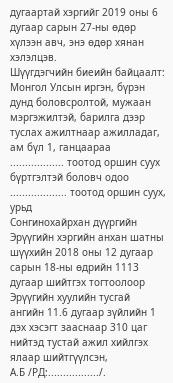дугаартай хэргийг 2019 оны 6 дугаар сарын 27-ны өдөр хүлээн авч, энэ өдөр хянан хэлэлцэв.
Шүүгдэгчийн биеийн байцаалт:
Монгол Улсын иргэн, бүрэн дунд боловсролтой, мужаан мэргэжилтэй, барилга дээр туслах ажилтнаар ажилладаг, ам бүл 1, ганцаараа .................. тоотод оршин суух бүртгэлтэй боловч одоо ................... тоотод оршин суух, урьд
Сонгинохайрхан дүүргийн Эрүүгийн хэргийн анхан шатны шүүхийн 2018 оны 12 дугаар сарын 18-ны өдрийн 1113 дугаар шийтгэх тогтоолоор Эрүүгийн хуулийн тусгай ангийн 11.6 дугаар зүйлийн 1 дэх хэсэгт зааснаар 310 цаг нийтэд тустай ажил хийлгэх ялаар шийтгүүлсэн,
А.Б /РД:................./.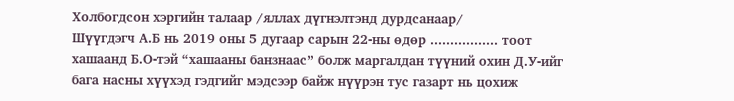Холбогдсон хэргийн талаар /яллах дүгнэлтэнд дурдсанаар/
Шүүгдэгч А.Б нь 2019 оны 5 дугаар сарын 22-ны өдөр ................. тоот хашаанд Б.О-тэй “хашааны банзнаас” болж маргалдан түүний охин Д.У-ийг бага насны хүүхэд гэдгийг мэдсээр байж нүүрэн тус газарт нь цохиж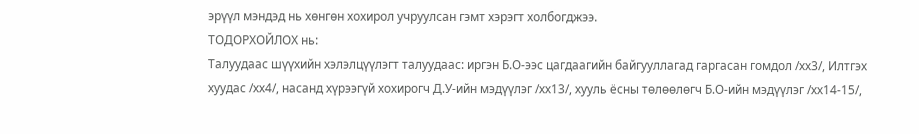эрүүл мэндэд нь хөнгөн хохирол учруулсан гэмт хэрэгт холбогджээ.
ТОДОРХОЙЛОХ нь:
Талуудаас шүүхийн хэлэлцүүлэгт талуудаас: иргэн Б.О-ээс цагдаагийн байгууллагад гаргасан гомдол /хх3/, Илтгэх хуудас /хх4/, насанд хүрээгүй хохирогч Д.У-ийн мэдүүлэг /хх13/, хууль ёсны төлөөлөгч Б.О-ийн мэдүүлэг /хх14-15/,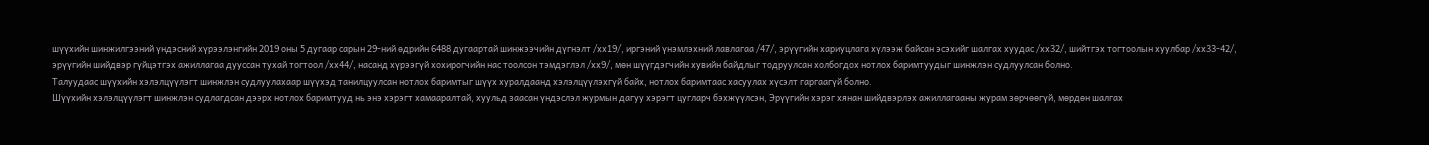шүүхийн шинжилгээний үндэсний хүрээлэнгийн 2019 оны 5 дугаар сарын 29-ний өдрийн 6488 дугаартай шинжээчийн дүгнэлт /хх19/, иргэний үнэмлэхний лавлагаа /47/, эрүүгийн хариуцлага хүлээж байсан эсэхийг шалгах хуудас /хх32/, шийтгэх тогтоолын хуулбар /хх33-42/, эрүүгийн шийдвэр гүйцэтгэх ажиллагаа дууссан тухай тогтоол /хх44/, насанд хүрээгүй хохирогчийн нас тоолсон тэмдэглэл /хх9/, мөн шүүгдэгчийн хувийн байдлыг тодруулсан холбогдох нотлох баримтуудыг шинжлэн судлуулсан болно.
Талуудаас шүүхийн хэлэлцүүлэгт шинжлэн судлуулахаар шүүхэд танилцуулсан нотлох баримтыг шүүх хуралдаанд хэлэлцүүлэхгүй байх, нотлох баримтаас хасуулах хүсэлт гаргаагүй болно.
Шүүхийн хэлэлцүүлэгт шинжлэн судлагдсан дээрх нотлох баримтууд нь энэ хэрэгт хамааралтай, хуульд заасан үндэслэл журмын дагуу хэрэгт цугларч бэхжүүлсэн, Эрүүгийн хэрэг хянан шийдвэрлэх ажиллагааны журам зөрчөөгүй, мөрдөн шалгах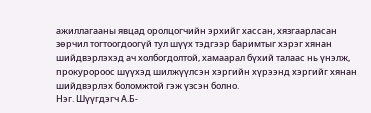ажиллагааны явцад оролцогчийн эрхийг хассан, хязгаарласан зөрчил тогтоогдоогүй тул шүүх тэдгээр баримтыг хэрэг хянан шийдвэрлэхэд ач холбогдолтой, хамаарал бүхий талаас нь үнэлж, прокуророос шүүхэд шилжүүлсэн хэргийн хүрээнд хэргийг хянан шийдвэрлэх боломжтой гэж үзсэн болно.
Нэг. Шүүгдэгч А.Б-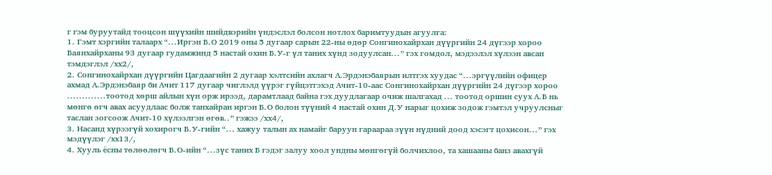г гэм буруутайд тооцсон шүүхийн шийдвэрийн үндэслэл болсон нотлох баримтуудын агуулга:
1. Гэмт хэргийн талаарх “...Иргэн Б.О 2019 оны 5 дугаар сарын 22-ны өдөр Сонгинохайрхан дүүргийн 24 дүгээр хороо Баянхайрханы 93 дугаар гудамжинд 5 настай охин Б.У-г үл таних хүнд зодуулсан...” гэх гомдол, мэдээлэл хүлээн авсан тэмдэглэл /хх2/,
2. Сонгинохайрхан дүүргийн Цагдаагийн 2 дугаар хэлтсийн ахлагч А.Эрдэнэбаярын илтгэх хуудас “...эргүүлийн офицер ахмад А.Эрдэнэбаяр би Ачит 117 дугаар чиглэлд үүрэг гүйцэтгэхэд Ачит-10-аас Сонгинохайрхан дүүргийн 24 дүгээр хороо .............тоотод хөрш айлын хүн орж ирээд, дарамтлаад байна гэх дуудлагаар очиж шалгахад ... тоотод оршин суух А.Б нь мөнгө өгч авах асуудлаас болж танхайран иргэн Б.О болон түүний 4 настай охин Д.У нарыг цохиж зодож гэмтэл учруулсныг таслан зогсоож Ачит-10 хүлээлгэн өгөв..” гэжээ /хх4/,
3. Насанд хүрээгүй хохирогч Б.У-гийн “... хажуу талын ах намайг баруун гараараа зүүн нүдний доод хэсэгт цохисон...” гэх мэдүүлэг /хх13/,
4. Хууль ёсны төлөөлөгч Б.О-ийн “...зүс таних Б гэдэг залуу хоол ундны мөнгөгүй болчихлоо, та хашааны банз авахгүй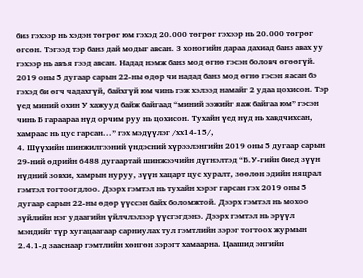биз гэхээр нь хэдэн төгрөг юм гэхэд 20.000 төгрөг гэхээр нь 20.000 төгрөг өгсөн. Тэгээд тэр банз дай модыг авсан. 3 хоногийн дараа дахиад банз авах уу гэхээр нь авъя гээд авсан. Надад нэмж банз мод өгнө гэсэн боловч өгөөгүй. 2019 оны 5 дугаар сарын 22-ны өдөр чи надад банз мод өгнө гэсэн яасан бэ гэхэд би өгч чадахгүй, байхгүй юм чинь гэж хэлээд намайг 2 удаа цохисон. Тэр үед миний охин У хажууд байж байгаад “миний ээжийг яаж байгаа юм” гэсэн чинь Б гараараа нүд орчим руу нь цохисон. Тухайн үед нүд нь хавдчихсан, хамраас нь цус гарсан...” гэх мэдүүлэг /хх14-15/,
4. Шүүхийн шинжилгээний үндэсний хүрээлэнгийн 2019 оны 5 дугаар сарын 29-ний өдрийн 6488 дугаартай шинжээчийн дүгнэлтэд “Б.У-гийн биед зүүн нүдний зовхи, хамрын нуруу, зүүн хацарт цус хуралт, зөөлөн эдийн няцрал гэмтэл тогтоогдлоо. Дээрх гэмтэл нь тухайн хэрэг гарсан гэх 2019 оны 5 дугаар сарын 22-ны өдөр үүссэн байх боломжтой. Дээрх гэмтэл нь мохоо зүйлийн нэг удаагийн үйлчлэлээр үүсгэгдэнэ. Дээрх гэмтэл нь эрүүл мэндийг түр хугацаагаар сарниулах тул гэмтлийн зэрэг тогтоох журмын 2.4.1-д зааснаар гэмтлийн хөнгөн зэрэгт хамаарна. Цаашид энгийн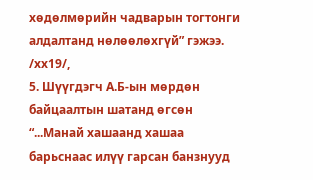хөдөлмөрийн чадварын тогтонги алдалтанд нөлөөлөхгүй” гэжээ. /хх19/,
5. Шүүгдэгч А.Б-ын мөрдөн байцаалтын шатанд өгсөн “...Манай хашаанд хашаа барьснаас илүү гарсан банзнууд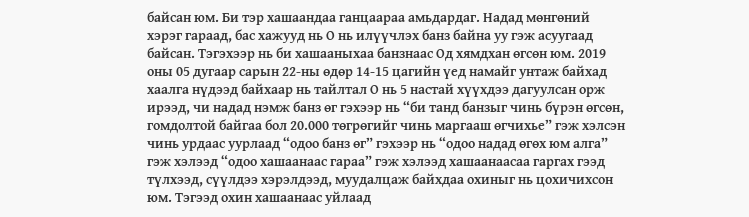байсан юм. Би тэр хашаандаа ганцаараа амьдардаг. Надад мөнгөний хэрэг гараад, бас хажууд нь О нь илүүчлэх банз байна уу гэж асуугаад байсан. Тэгэхээр нь би хашааныхаа банзнаас Од хямдхан өгсөн юм. 2019 оны 05 дугаар сарын 22-ны өдөр 14-15 цагийн үед намайг унтаж байхад хаалга нүдээд байхаар нь тайлтал О нь 5 настай хүүхдээ дагуулсан орж ирээд, чи надад нэмж банз өг гэхээр нь “би танд банзыг чинь бүрэн өгсөн, гомдолтой байгаа бол 20.000 төгрөгийг чинь маргааш өгчихье” гэж хэлсэн чинь урдаас уурлаад “одоо банз өг” гэхээр нь “одоо надад өгөх юм алга” гэж хэлээд “одоо хашаанаас гараа” гэж хэлээд хашаанаасаа гаргах гээд түлхээд, сүүлдээ хэрэлдээд, муудалцаж байхдаа охиныг нь цохичихсон юм. Тэгээд охин хашаанаас уйлаад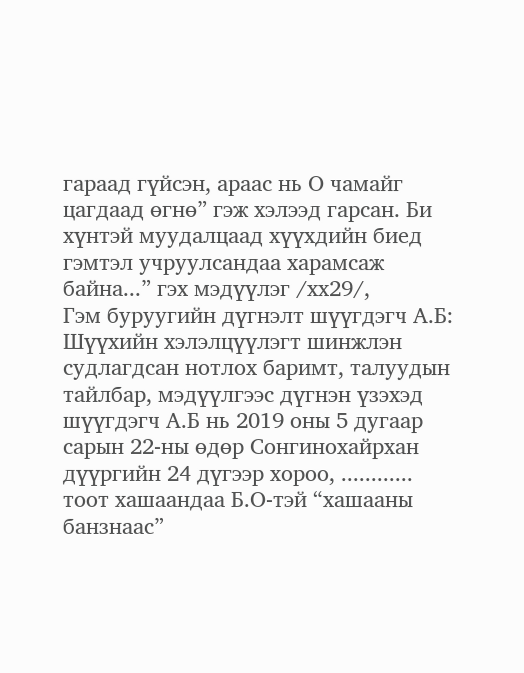гараад гүйсэн, араас нь О чамайг цагдаад өгнө” гэж хэлээд гарсан. Би хүнтэй муудалцаад хүүхдийн биед гэмтэл учруулсандаа харамсаж байна...” гэх мэдүүлэг /хх29/,
Гэм буруугийн дүгнэлт шүүгдэгч А.Б:
Шүүхийн хэлэлцүүлэгт шинжлэн судлагдсан нотлох баримт, талуудын тайлбар, мэдүүлгээс дүгнэн үзэхэд шүүгдэгч А.Б нь 2019 оны 5 дугаар сарын 22-ны өдөр Сонгинохайрхан дүүргийн 24 дүгээр хороо, ............ тоот хашаандаа Б.О-тэй “хашааны банзнаас”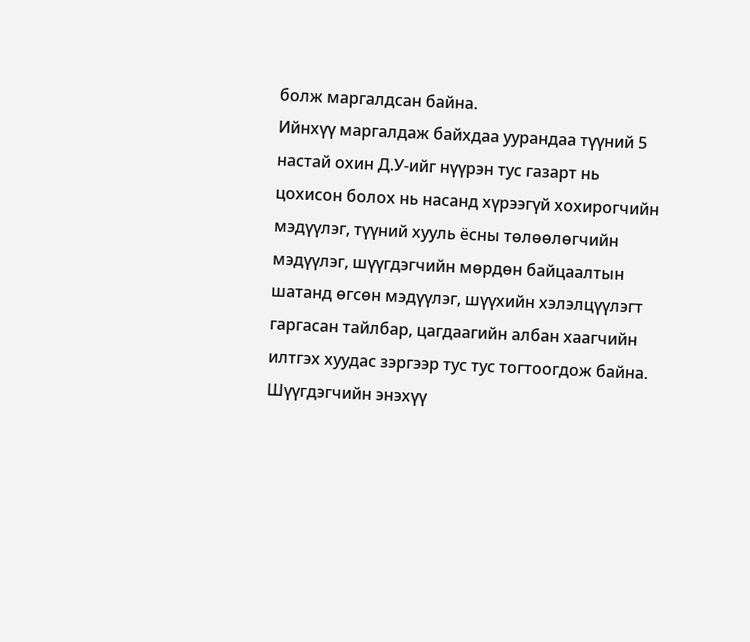болж маргалдсан байна.
Ийнхүү маргалдаж байхдаа уурандаа түүний 5 настай охин Д.У-ийг нүүрэн тус газарт нь цохисон болох нь насанд хүрээгүй хохирогчийн мэдүүлэг, түүний хууль ёсны төлөөлөгчийн мэдүүлэг, шүүгдэгчийн мөрдөн байцаалтын шатанд өгсөн мэдүүлэг, шүүхийн хэлэлцүүлэгт гаргасан тайлбар, цагдаагийн албан хаагчийн илтгэх хуудас зэргээр тус тус тогтоогдож байна.
Шүүгдэгчийн энэхүү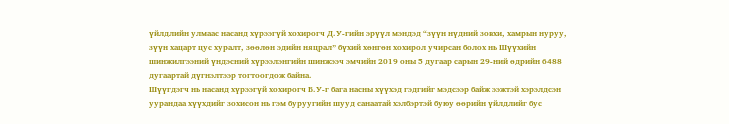үйлдлийн улмаас насанд хүрээгүй хохирогч Д.У-гийн эрүүл мэндэд “зүүн нүдний зовхи, хамрын нуруу, зүүн хацарт цус хуралт, зөөлөн эдийн няцрал” бүхий хөнгөн хохирол учирсан болох нь Шүүхийн шинжилгээний үндэсний хүрээлэнгийн шинжээч эмчийн 2019 оны 5 дугаар сарын 29-ний өдрийн 6488 дугаартай дүгнэлтээр тогтоогдож байна.
Шүүгдэгч нь насанд хүрээгүй хохирогч Б.У-г бага насны хүүхэд гэдгийг мэдсээр байж ээжтэй хэрэлдсэн уурандаа хүүхдийг зохисон нь гэм буруугийн шууд санаатай хэлбэртэй буюу өөрийн үйлдлийг бус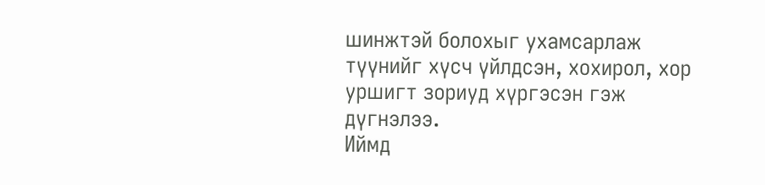шинжтэй болохыг ухамсарлаж түүнийг хүсч үйлдсэн, хохирол, хор уршигт зориуд хүргэсэн гэж дүгнэлээ.
Иймд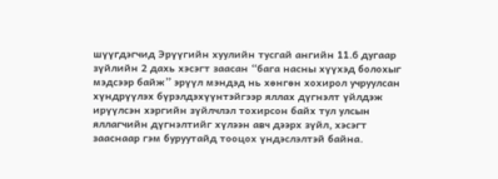шүүгдэгчид Эрүүгийн хуулийн тусгай ангийн 11.6 дугаар зүйлийн 2 дахь хэсэгт заасан “бага насны хүүхэд болохыг мэдсээр байж” эрүүл мэндэд нь хөнгөн хохирол учруулсан хүндрүүлэх бүрэлдэхүүнтэйгээр яллах дүгнэлт үйлдэж ирүүлсэн хэргийн зүйлчлэл тохирсон байх тул улсын яллагчийн дүгнэлтийг хүлээн авч дээрх зүйл, хэсэгт зааснаар гэм буруутайд тооцох үндэслэлтэй байна.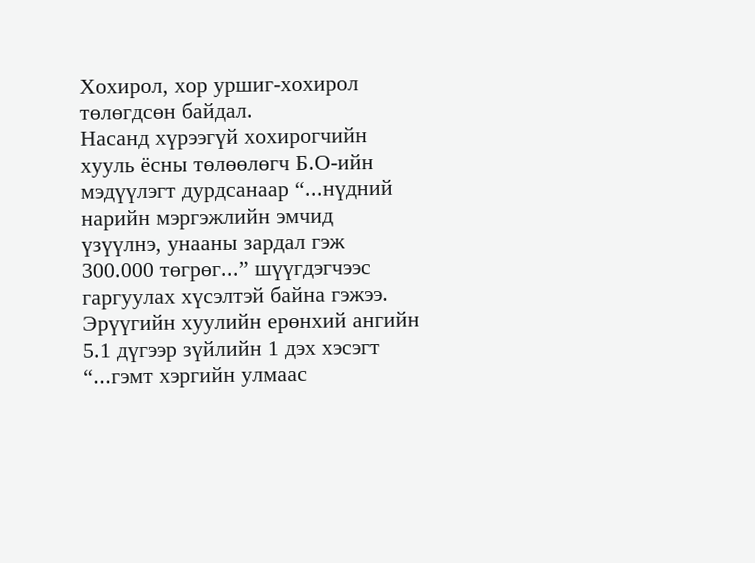Хохирол, хор уршиг-хохирол төлөгдсөн байдал.
Насанд хүрээгүй хохирогчийн хууль ёсны төлөөлөгч Б.О-ийн мэдүүлэгт дурдсанаар “...нүдний нарийн мэргэжлийн эмчид үзүүлнэ, унааны зардал гэж 300.000 төгрөг...” шүүгдэгчээс гаргуулах хүсэлтэй байна гэжээ.
Эрүүгийн хуулийн ерөнхий ангийн 5.1 дүгээр зүйлийн 1 дэх хэсэгт “...гэмт хэргийн улмаас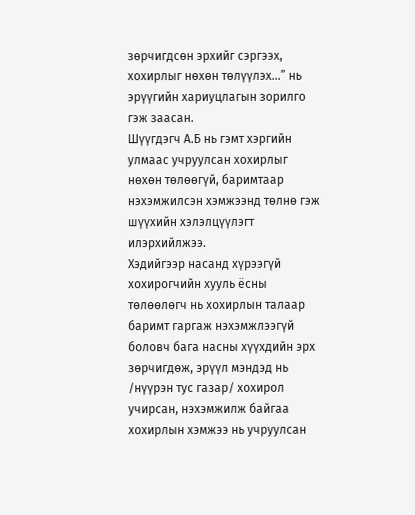зөрчигдсөн эрхийг сэргээх, хохирлыг нөхөн төлүүлэх...” нь эрүүгийн хариуцлагын зорилго гэж заасан.
Шүүгдэгч А.Б нь гэмт хэргийн улмаас учруулсан хохирлыг нөхөн төлөөгүй, баримтаар нэхэмжилсэн хэмжээнд төлнө гэж шүүхийн хэлэлцүүлэгт илэрхийлжээ.
Хэдийгээр насанд хүрээгүй хохирогчийн хууль ёсны төлөөлөгч нь хохирлын талаар баримт гаргаж нэхэмжлээгүй боловч бага насны хүүхдийн эрх зөрчигдөж, эрүүл мэндэд нь /нүүрэн тус газар/ хохирол учирсан, нэхэмжилж байгаа хохирлын хэмжээ нь учруулсан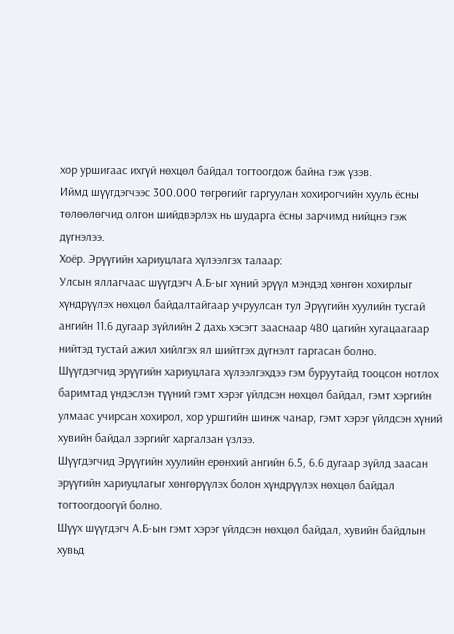хор уршигаас ихгүй нөхцөл байдал тогтоогдож байна гэж үзэв.
Иймд шүүгдэгчээс 300.000 төгрөгийг гаргуулан хохирогчийн хууль ёсны төлөөлөгчид олгон шийдвэрлэх нь шударга ёсны зарчимд нийцнэ гэж дүгнэлээ.
Хоёр. Эрүүгийн хариуцлага хүлээлгэх талаар:
Улсын яллагчаас шүүгдэгч А.Б-ыг хүний эрүүл мэндэд хөнгөн хохирлыг хүндрүүлэх нөхцөл байдалтайгаар учруулсан тул Эрүүгийн хуулийн тусгай ангийн 11.6 дугаар зүйлийн 2 дахь хэсэгт зааснаар 480 цагийн хугацаагаар нийтэд тустай ажил хийлгэх ял шийтгэх дүгнэлт гаргасан болно.
Шүүгдэгчид эрүүгийн хариуцлага хүлээлгэхдээ гэм буруутайд тооцсон нотлох баримтад үндэслэн түүний гэмт хэрэг үйлдсэн нөхцөл байдал, гэмт хэргийн улмаас учирсан хохирол, хор уршгийн шинж чанар, гэмт хэрэг үйлдсэн хүний хувийн байдал зэргийг харгалзан үзлээ.
Шүүгдэгчид Эрүүгийн хуулийн ерөнхий ангийн 6.5, 6.6 дугаар зүйлд заасан эрүүгийн хариуцлагыг хөнгөрүүлэх болон хүндрүүлэх нөхцөл байдал тогтоогдоогүй болно.
Шүүх шүүгдэгч А.Б-ын гэмт хэрэг үйлдсэн нөхцөл байдал, хувийн байдлын хувьд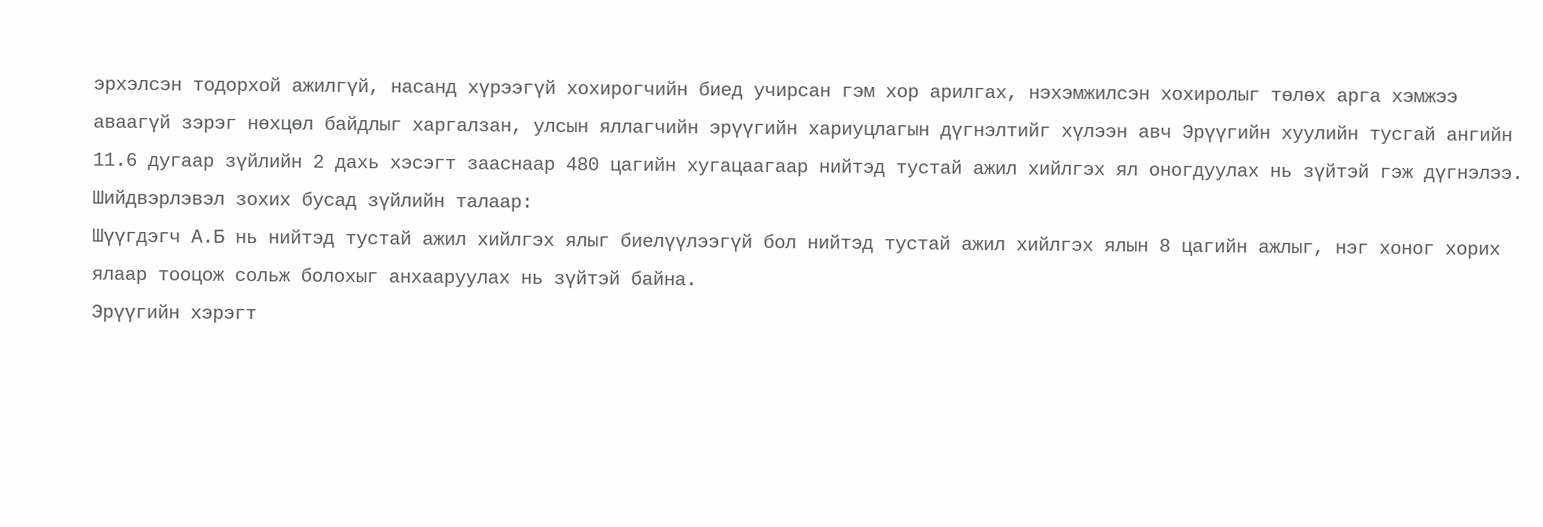эрхэлсэн тодорхой ажилгүй, насанд хүрээгүй хохирогчийн биед учирсан гэм хор арилгах, нэхэмжилсэн хохиролыг төлөх арга хэмжээ аваагүй зэрэг нөхцөл байдлыг харгалзан, улсын яллагчийн эрүүгийн хариуцлагын дүгнэлтийг хүлээн авч Эрүүгийн хуулийн тусгай ангийн 11.6 дугаар зүйлийн 2 дахь хэсэгт зааснаар 480 цагийн хугацаагаар нийтэд тустай ажил хийлгэх ял оногдуулах нь зүйтэй гэж дүгнэлээ.
Шийдвэрлэвэл зохих бусад зүйлийн талаар:
Шүүгдэгч А.Б нь нийтэд тустай ажил хийлгэх ялыг биелүүлээгүй бол нийтэд тустай ажил хийлгэх ялын 8 цагийн ажлыг, нэг хоног хорих ялаар тооцож сольж болохыг анхааруулах нь зүйтэй байна.
Эрүүгийн хэрэгт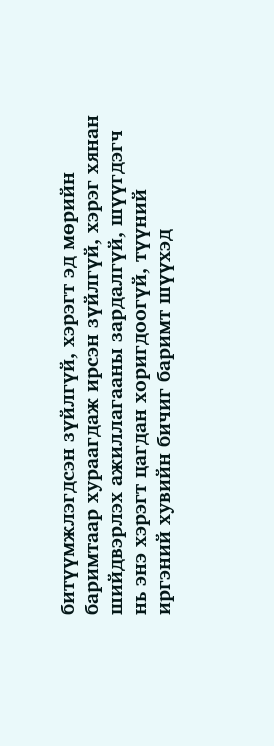битүүмжлэгдсэн зүйлгүй, хэрэгт эд мөрийн баримтаар хураагдаж ирсэн зүйлгүй, хэрэг хянан шийдвэрлэх ажиллагааны зардалгүй, шүүгдэгч нь энэ хэрэгт цагдан хоригдоогүй, түүний иргэний хувийн бичиг баримт шүүхэд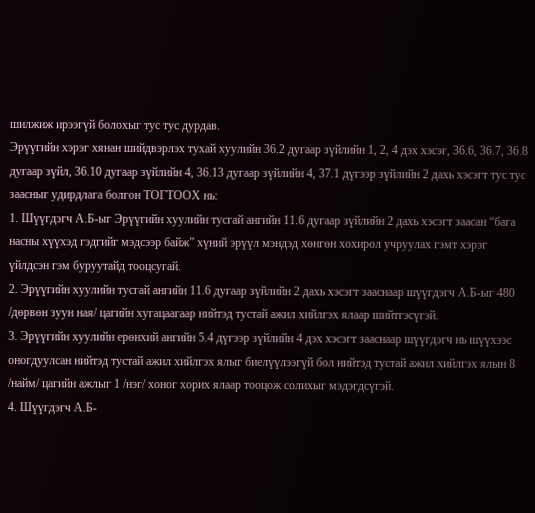шилжиж ирээгүй болохыг тус тус дурдав.
Эрүүгийн хэрэг хянан шийдвэрлэх тухай хуулийн 36.2 дугаар зүйлийн 1, 2, 4 дэх хэсэг, 36.6, 36.7, 36.8 дугаар зүйл, 36.10 дугаар зүйлийн 4, 36.13 дугаар зүйлийн 4, 37.1 дүгээр зүйлийн 2 дахь хэсэгт тус тус заасныг удирдлага болгон ТОГТООХ нь:
1. Шүүгдэгч А.Б-ыг Эрүүгийн хуулийн тусгай ангийн 11.6 дугаар зүйлийн 2 дахь хэсэгт заасан “бага насны хүүхэд гэдгийг мэдсээр байж” хүний эрүүл мэндэд хөнгөн хохирол учруулах гэмт хэрэг үйлдсэн гэм буруутайд тооцсугай.
2. Эрүүгийн хуулийн тусгай ангийн 11.6 дугаар зүйлийн 2 дахь хэсэгт зааснаар шүүгдэгч А.Б-ыг 480 /дөрвөн зуун ная/ цагийн хугацаагаар нийтэд тустай ажил хийлгэх ялаар шийтгэсүгэй.
3. Эрүүгийн хуулийн ерөнхий ангийн 5.4 дүгээр зүйлийн 4 дэх хэсэгт зааснаар шүүгдэгч нь шүүхээс оногдуулсан нийтэд тустай ажил хийлгэх ялыг биелүүлээгүй бол нийтэд тустай ажил хийлгэх ялын 8 /найм/ цагийн ажлыг 1 /нэг/ хоног хорих ялаар тооцож солихыг мэдэгдсүгэй.
4. Шүүгдэгч А.Б-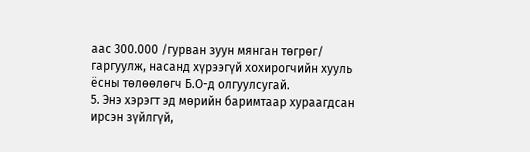аас 300.000 /гурван зуун мянган төгрөг/ гаргуулж, насанд хүрээгүй хохирогчийн хууль ёсны төлөөлөгч Б.О-д олгуулсугай.
5. Энэ хэрэгт эд мөрийн баримтаар хураагдсан ирсэн зүйлгүй,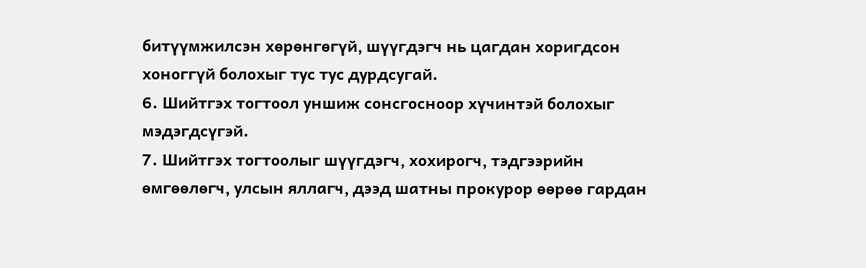битүүмжилсэн хөрөнгөгүй, шүүгдэгч нь цагдан хоригдсон хоноггүй болохыг тус тус дурдсугай.
6. Шийтгэх тогтоол уншиж сонсгосноор хүчинтэй болохыг мэдэгдсүгэй.
7. Шийтгэх тогтоолыг шүүгдэгч, хохирогч, тэдгээрийн өмгөөлөгч, улсын яллагч, дээд шатны прокурор өөрөө гардан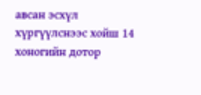авсан эсхүл хүргүүлснээс хойш 14 хоногийн дотор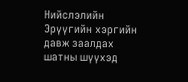Нийслэлийн Эрүүгийн хэргийн давж заалдах шатны шүүхэд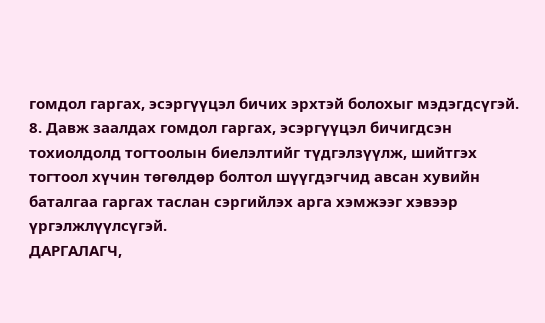гомдол гаргах, эсэргүүцэл бичих эрхтэй болохыг мэдэгдсүгэй.
8. Давж заалдах гомдол гаргах, эсэргүүцэл бичигдсэн тохиолдолд тогтоолын биелэлтийг түдгэлзүүлж, шийтгэх тогтоол хүчин төгөлдөр болтол шүүгдэгчид авсан хувийн баталгаа гаргах таслан сэргийлэх арга хэмжээг хэвээр үргэлжлүүлсүгэй.
ДАРГАЛАГЧ,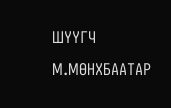ШҮҮГЧ М.МӨНХБААТАР